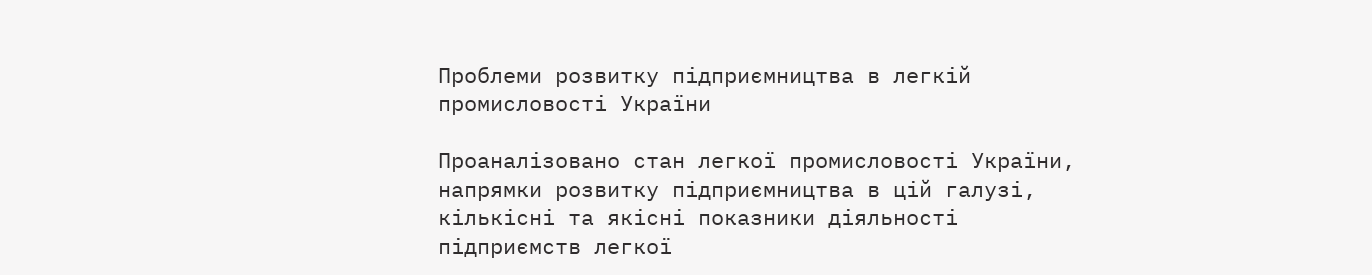Проблеми розвитку підприємництва в легкій промисловості України

Проаналізовано стан легкої промисловості України, напрямки розвитку підприємництва в цій галузі, кількісні та якісні показники діяльності підприємств легкої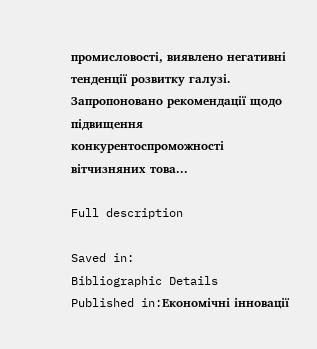промисловості, виявлено негативні тенденції розвитку галузі. Запропоновано рекомендації щодо підвищення конкурентоспроможності вітчизняних това...

Full description

Saved in:
Bibliographic Details
Published in:Економічні інновації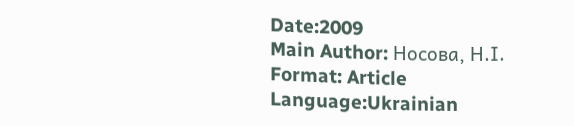Date:2009
Main Author: Носова, Н.І.
Format: Article
Language:Ukrainian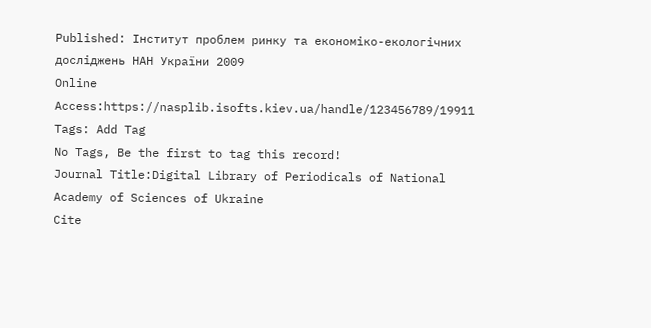Published: Інститут проблем ринку та економіко-екологічних досліджень НАН України 2009
Online Access:https://nasplib.isofts.kiev.ua/handle/123456789/19911
Tags: Add Tag
No Tags, Be the first to tag this record!
Journal Title:Digital Library of Periodicals of National Academy of Sciences of Ukraine
Cite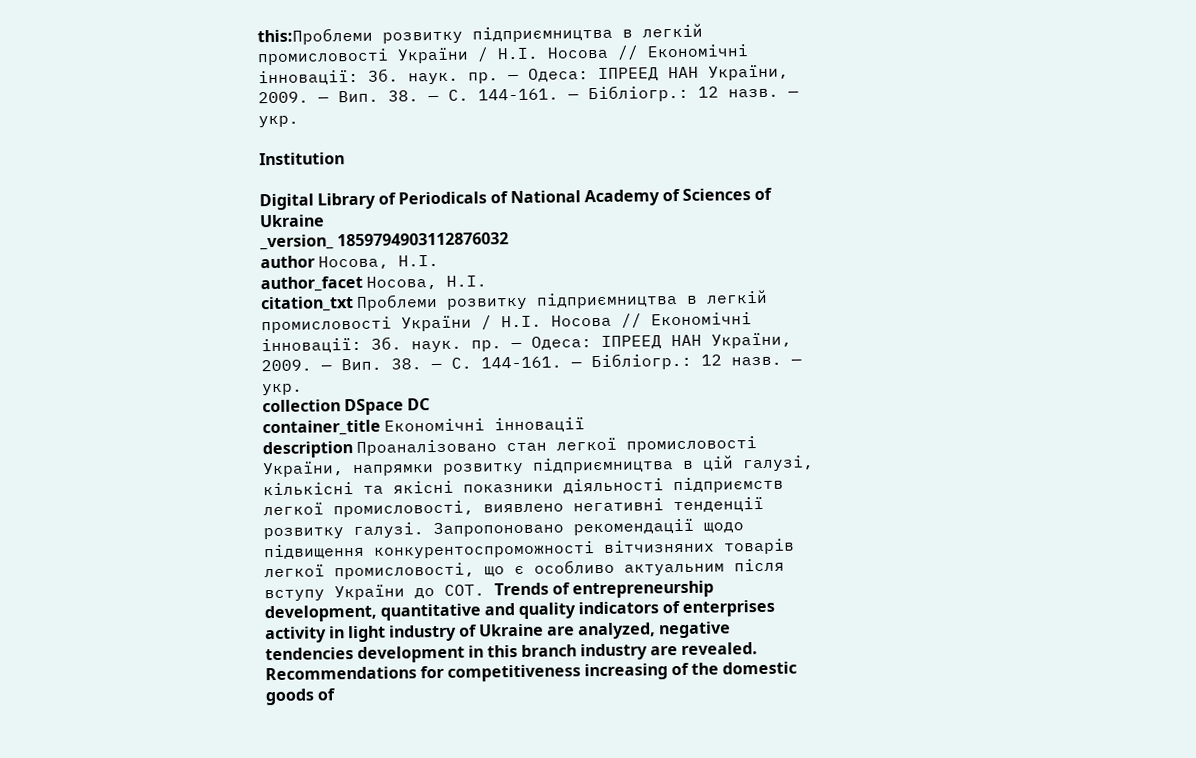this:Проблеми розвитку підприємництва в легкій промисловості України / Н.І. Носова // Економічні інновації: Зб. наук. пр. — Одеса: ІПРЕЕД НАН України, 2009. — Вип. 38. — С. 144-161. — Бібліогр.: 12 назв. — укр.

Institution

Digital Library of Periodicals of National Academy of Sciences of Ukraine
_version_ 1859794903112876032
author Носова, Н.І.
author_facet Носова, Н.І.
citation_txt Проблеми розвитку підприємництва в легкій промисловості України / Н.І. Носова // Економічні інновації: Зб. наук. пр. — Одеса: ІПРЕЕД НАН України, 2009. — Вип. 38. — С. 144-161. — Бібліогр.: 12 назв. — укр.
collection DSpace DC
container_title Економічні інновації
description Проаналізовано стан легкої промисловості України, напрямки розвитку підприємництва в цій галузі, кількісні та якісні показники діяльності підприємств легкої промисловості, виявлено негативні тенденції розвитку галузі. Запропоновано рекомендації щодо підвищення конкурентоспроможності вітчизняних товарів легкої промисловості, що є особливо актуальним після вступу України до СОТ. Trends of entrepreneurship development, quantitative and quality indicators of enterprises activity in light industry of Ukraine are analyzed, negative tendencies development in this branch industry are revealed. Recommendations for competitiveness increasing of the domestic goods of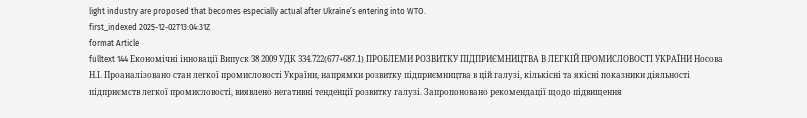light industry are proposed that becomes especially actual after Ukraine’s entering into WTO.
first_indexed 2025-12-02T13:04:31Z
format Article
fulltext 144 Економічні інновації Випуск 38 2009 УДК 334.722(677+687.1) ПРОБЛЕМИ РОЗВИТКУ ПІДПРИЄМНИЦТВА В ЛЕГКІЙ ПРОМИСЛОВОСТІ УКРАЇНИ Носова Н.І. Проаналізовано стан легкої промисловості України, напрямки розвитку підприємництва в цій галузі, кількісні та якісні показники діяльності підприємств легкої промисловості, виявлено негативні тенденції розвитку галузі. Запропоновано рекомендації щодо підвищення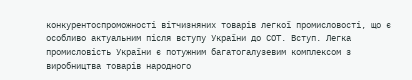конкурентоспроможності вітчизняних товарів легкої промисловості, що є особливо актуальним після вступу України до СОТ. Вступ. Легка промисловість України є потужним багатогалузевим комплексом з виробництва товарів народного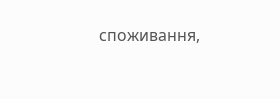споживання,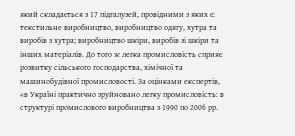який складається з 17 підгалузей, провідними з яких є: текстильне виробництво, виробництво одягу, хутра та виробів з хутра; виробництво шкіри, виробів зі шкіри та інших матеріалів. До того ж легка промисловість сприяє розвитку сільського господарства, хімічної та машинобудівної промисловості. За оцінками експертів, «в Україні практично зруйновано легку промисловість: в структурі промислового виробництва з 1990 по 2006 рр.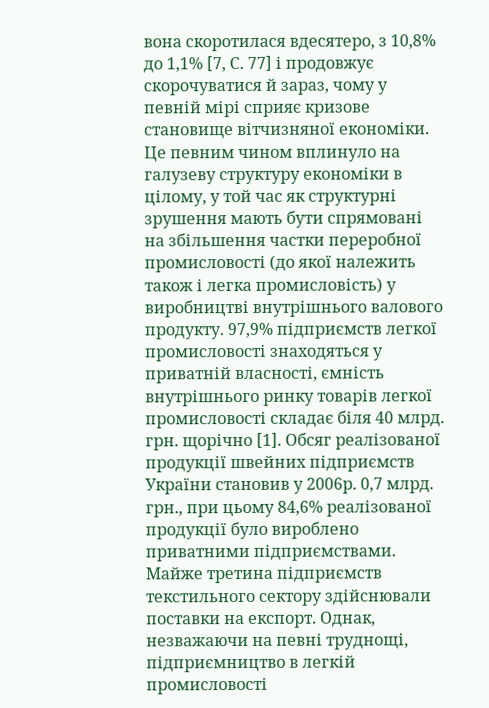вона скоротилася вдесятеро, з 10,8% до 1,1% [7, С. 77] і продовжує скорочуватися й зараз, чому у певній мірі сприяє кризове становище вітчизняної економіки. Це певним чином вплинуло на галузеву структуру економіки в цілому, у той час як структурні зрушення мають бути спрямовані на збільшення частки переробної промисловості (до якої належить також і легка промисловість) у виробництві внутрішнього валового продукту. 97,9% підприємств легкої промисловості знаходяться у приватній власності, ємність внутрішнього ринку товарів легкої промисловості складає біля 40 млрд. грн. щорічно [1]. Обсяг реалізованої продукції швейних підприємств України становив у 2006р. 0,7 млрд. грн., при цьому 84,6% реалізованої продукції було вироблено приватними підприємствами. Майже третина підприємств текстильного сектору здійснювали поставки на експорт. Однак, незважаючи на певні труднощі, підприємництво в легкій промисловості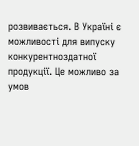розвивається. В Україні є можливості для випуску конкурентноздатної продукції. Це можливо за умов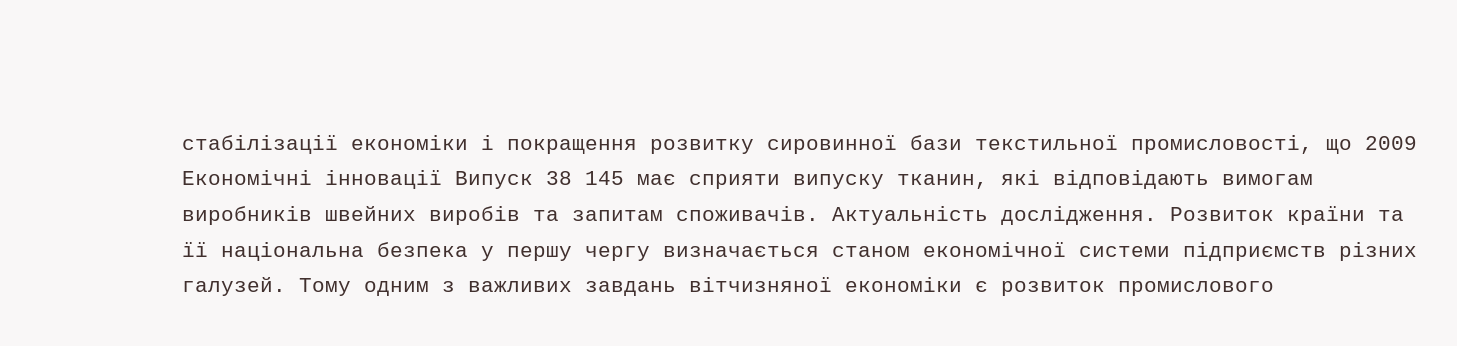стабілізації економіки і покращення розвитку сировинної бази текстильної промисловості, що 2009 Економічні інновації Випуск 38 145 має сприяти випуску тканин, які відповідають вимогам виробників швейних виробів та запитам споживачів. Актуальність дослідження. Розвиток країни та її національна безпека у першу чергу визначається станом економічної системи підприємств різних галузей. Тому одним з важливих завдань вітчизняної економіки є розвиток промислового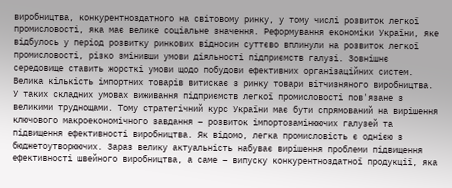виробництва, конкурентноздатного на світовому ринку, у тому числі розвиток легкої промисловості, яка має велике соціальне значення. Реформування економіки України, яке відбулось у період розвитку ринкових відносин суттєво вплинули на розвиток легкої промисловості, різко змінивши умови діяльності підприємств галузі. Зовнішнє середовище ставить жорсткі умови щодо побудови ефективних організаційних систем. Велика кількість імпортних товарів витискає з ринку товари вітчизняного виробництва. У таких складних умовах виживання підприємств легкої промисловості пов'язане з великими труднощами. Тому стратегічний курс України має бути спрямований на вирішення ключового макроекономічного завдання – розвиток імпортозамінюючих галузей та підвищення ефективності виробництва. Як відомо, легка промисловість є однією з бюджетоутворюючих. Зараз велику актуальність набуває вирішення проблеми підвищення ефективності швейного виробництва, а саме – випуску конкурентноздатної продукції, яка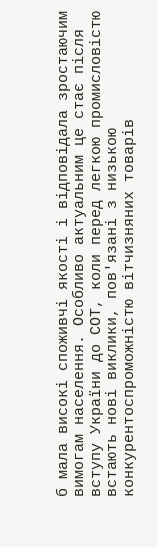б мала високі споживчі якості і відповідала зростаючим вимогам населення. Особливо актуальним це стає після вступу України до СОТ, коли перед легкою промисловістю встають нові виклики, пов'язані з низькою конкурентоспроможністю вітчизняних товарів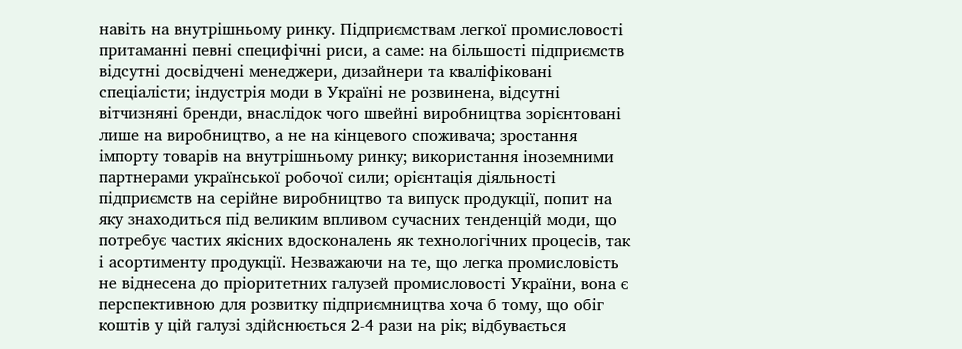навіть на внутрішньому ринку. Підприємствам легкої промисловості притаманні певні специфічні риси, а саме: на більшості підприємств відсутні досвідчені менеджери, дизайнери та кваліфіковані спеціалісти; індустрія моди в Україні не розвинена, відсутні вітчизняні бренди, внаслідок чого швейні виробництва зорієнтовані лише на виробництво, а не на кінцевого споживача; зростання імпорту товарів на внутрішньому ринку; використання іноземними партнерами української робочої сили; орієнтація діяльності підприємств на серійне виробництво та випуск продукції, попит на яку знаходиться під великим впливом сучасних тенденцій моди, що потребує частих якісних вдосконалень як технологічних процесів, так і асортименту продукції. Незважаючи на те, що легка промисловість не віднесена до пріоритетних галузей промисловості України, вона є перспективною для розвитку підприємництва хоча б тому, що обіг коштів у цій галузі здійснюється 2-4 рази на рік; відбувається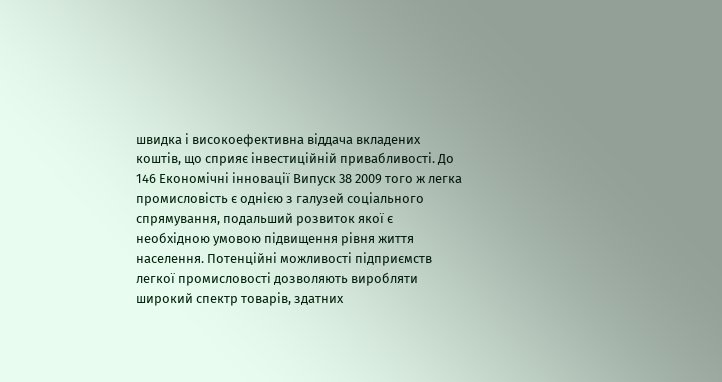швидка і високоефективна віддача вкладених коштів, що сприяє інвестиційній привабливості. До 146 Економічні інновації Випуск 38 2009 того ж легка промисловість є однією з галузей соціального спрямування, подальший розвиток якої є необхідною умовою підвищення рівня життя населення. Потенційні можливості підприємств легкої промисловості дозволяють виробляти широкий спектр товарів, здатних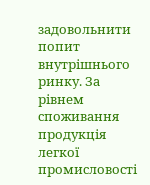задовольнити попит внутрішнього ринку. За рівнем споживання продукція легкої промисловості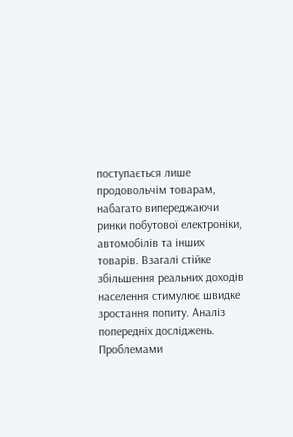поступається лише продовольчім товарам, набагато випереджаючи ринки побутової електроніки, автомобілів та інших товарів. Взагалі стійке збільшення реальних доходів населення стимулює швидке зростання попиту. Аналіз попередніх досліджень. Проблемами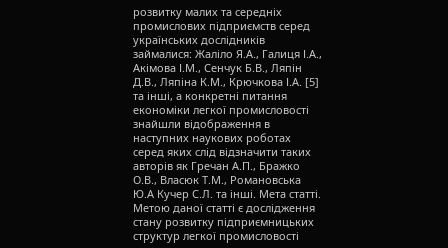розвитку малих та середніх промислових підприємств серед українських дослідників займалися: Жаліло Я.А., Галиця І.А., Акімова І.М., Сенчук Б.В., Ляпін Д.В., Ляпіна К.М., Крючкова І.А. [5] та інші, а конкретні питання економіки легкої промисловості знайшли відображення в наступних наукових роботах серед яких слід відзначити таких авторів як Гречан А.П., Бражко О.В., Власюк Т.М., Романовська Ю.А Кучер С.Л. та інші. Мета статті. Метою даної статті є дослідження стану розвитку підприємницьких структур легкої промисловості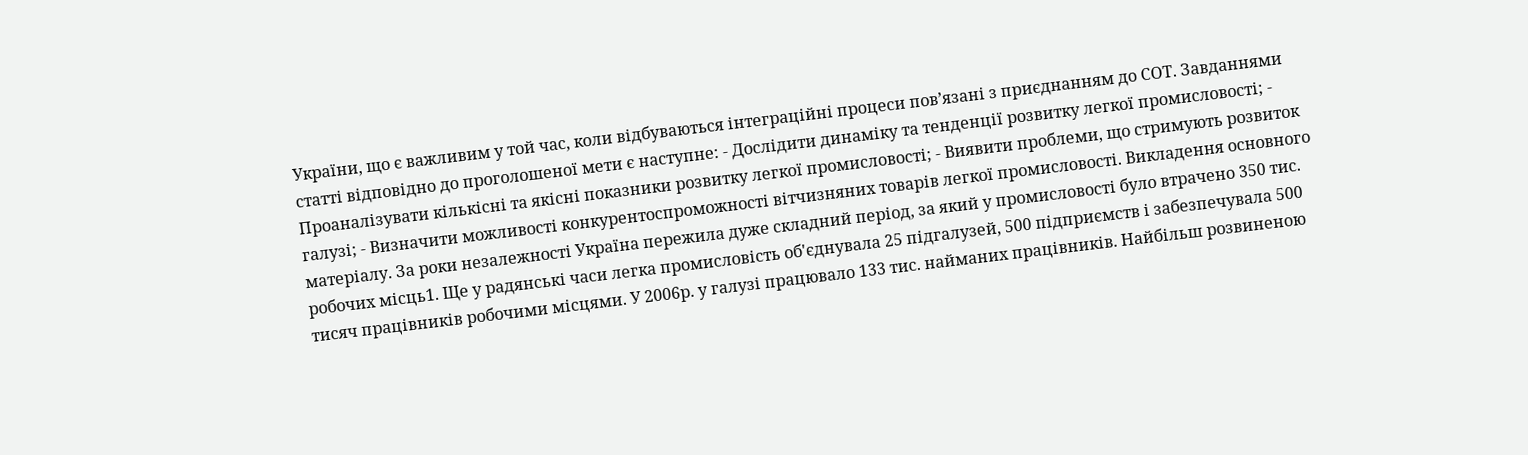України, що є важливим у той час, коли відбуваються інтеграційні процеси пов’язані з приєднанням до СОТ. Завданнями статті відповідно до проголошеної мети є наступне: - Дослідити динаміку та тенденції розвитку легкої промисловості; - Проаналізувати кількісні та якісні показники розвитку легкої промисловості; - Виявити проблеми, що стримують розвиток галузі; - Визначити можливості конкурентоспроможності вітчизняних товарів легкої промисловості. Викладення основного матеріалу. За роки незалежності Україна пережила дуже складний період, за який у промисловості було втрачено 350 тис. робочих місць1. Ще у радянські часи легка промисловість об'єднувала 25 підгалузей, 500 підприємств і забезпечувала 500 тисяч працівників робочими місцями. У 2006р. у галузі працювало 133 тис. найманих працівників. Найбільш розвиненою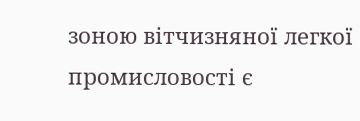зоною вітчизняної легкої промисловості є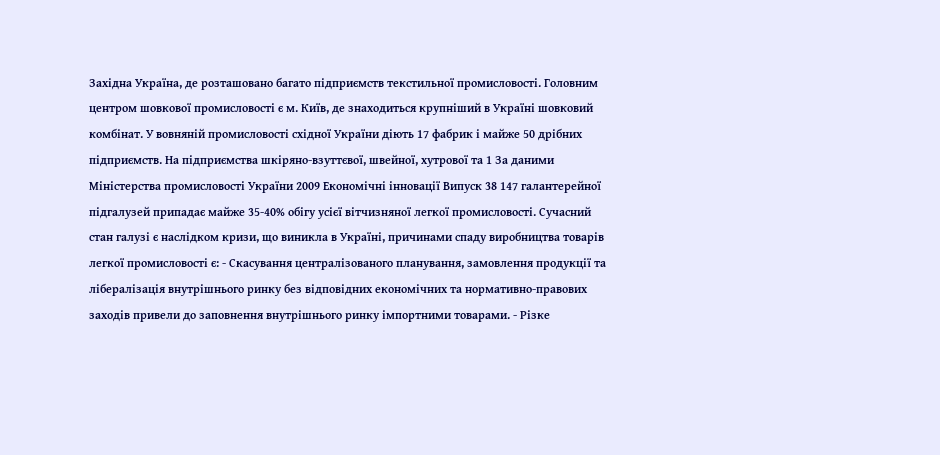Західна Україна, де розташовано багато підприємств текстильної промисловості. Головним центром шовкової промисловості є м. Київ, де знаходиться крупніший в Україні шовковий комбінат. У вовняній промисловості східної України діють 17 фабрик і майже 50 дрібних підприємств. На підприємства шкіряно-взуттєвої, швейної, хутрової та 1 За даними Міністерства промисловості України 2009 Економічні інновації Випуск 38 147 галантерейної підгалузей припадає майже 35-40% обігу усієї вітчизняної легкої промисловості. Сучасний стан галузі є наслідком кризи, що виникла в Україні, причинами спаду виробництва товарів легкої промисловості є: - Скасування централізованого планування, замовлення продукції та лібералізація внутрішнього ринку без відповідних економічних та нормативно-правових заходів привели до заповнення внутрішнього ринку імпортними товарами. - Різке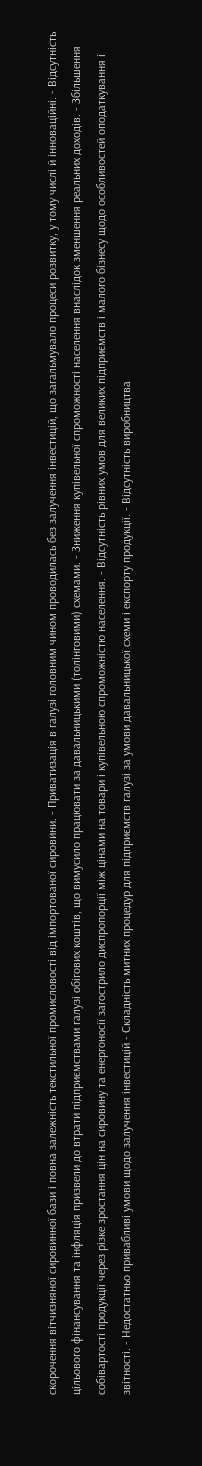скорочення вітчизняної сировинної бази і повна залежність текстильної промисловості від імпортованої сировини. - Приватизація в галузі головним чином проводилась без залучення інвестицій, що загальмувало процеси розвитку, у тому числі й інноваційні. - Відсутність цільового фінансування та інфляція призвели до втрати підприємствами галузі обігових коштів, що вимусило працювати за давальницькими (толінговими) схемами. - Зниження купівельної спроможності населення внаслідок зменшення реальних доходів. - Збільшення собівартості продукції через різке зростання цін на сировину та енергоносії загострило диспропорції між цінами на товари і купівельною спроможністю населення. - Відсутність рівних умов для великих підприємств і малого бізнесу щодо особливостей оподаткування і звітності. - Недостатньо привабливі умови щодо залучення інвестицій - Складність митних процедур для підприємств галузі за умови давальницької схеми і експорту продукції. - Відсутність виробництва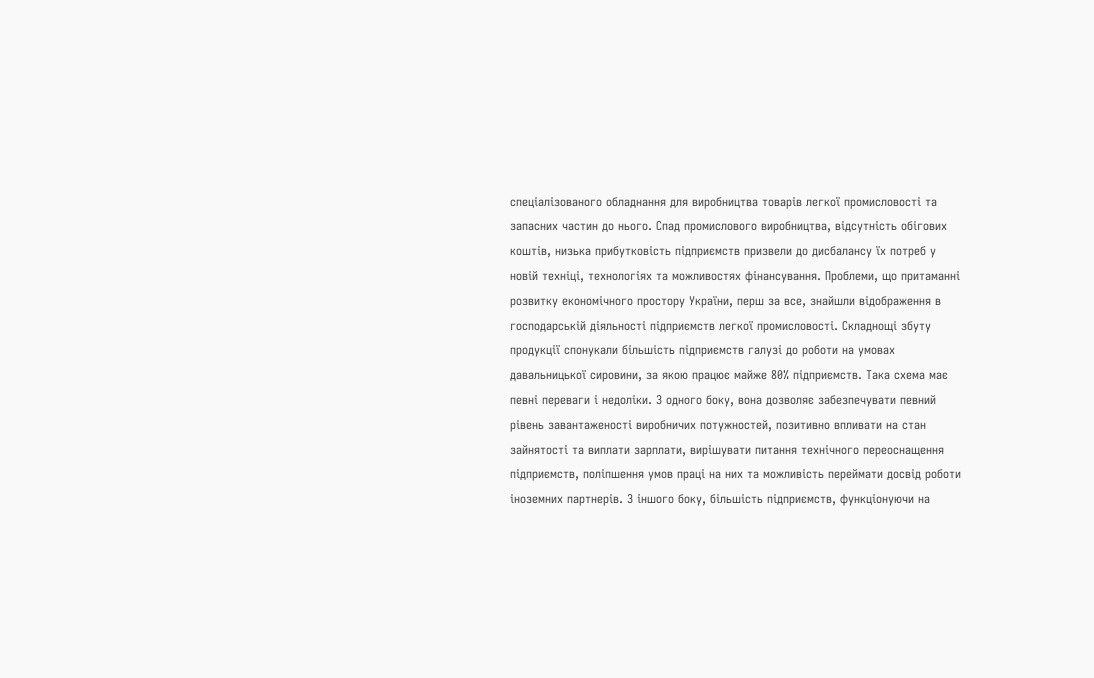спеціалізованого обладнання для виробництва товарів легкої промисловості та запасних частин до нього. Спад промислового виробництва, відсутність обігових коштів, низька прибутковість підприємств призвели до дисбалансу їх потреб у новій техніці, технологіях та можливостях фінансування. Проблеми, що притаманні розвитку економічного простору України, перш за все, знайшли відображення в господарській діяльності підприємств легкої промисловості. Складнощі збуту продукції спонукали більшість підприємств галузі до роботи на умовах давальницької сировини, за якою працює майже 80% підприємств. Така схема має певні переваги і недоліки. З одного боку, вона дозволяє забезпечувати певний рівень завантаженості виробничих потужностей, позитивно впливати на стан зайнятості та виплати зарплати, вирішувати питання технічного переоснащення підприємств, поліпшення умов праці на них та можливість переймати досвід роботи іноземних партнерів. З іншого боку, більшість підприємств, функціонуючи на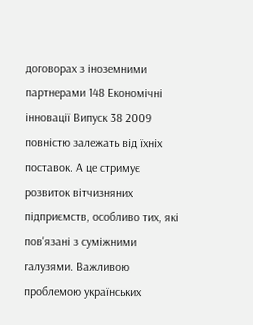договорах з іноземними партнерами 148 Економічні інновації Випуск 38 2009 повністю залежать від їхніх поставок. А це стримує розвиток вітчизняних підприємств, особливо тих, які пов'язані з суміжними галузями. Важливою проблемою українських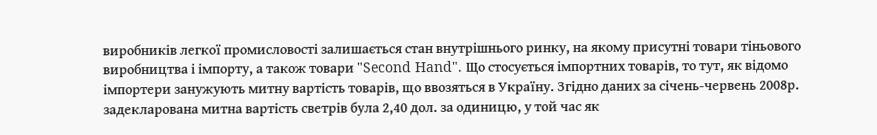виробників легкої промисловості залишається стан внутрішнього ринку, на якому присутні товари тіньового виробництва і імпорту, а також товари "Second Hand". Що стосується імпортних товарів, то тут, як відомо імпортери занужують митну вартість товарів, що ввозяться в Україну. Згідно даних за січень-червень 2008р. задекларована митна вартість светрів була 2,40 дол. за одиницю, у той час як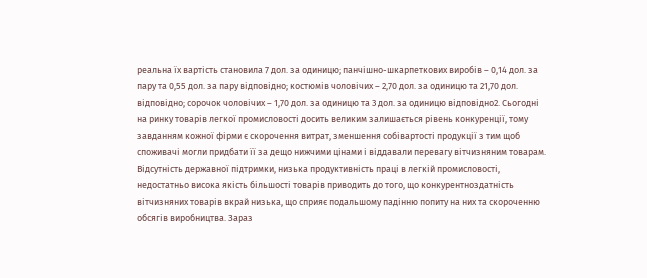реальна їх вартість становила 7 дол. за одиницю; панчішно-шкарпеткових виробів – 0,14 дол. за пару та 0,55 дол. за пару відповідно; костюмів чоловічих – 2,70 дол. за одиницю та 21,70 дол. відповідно; сорочок чоловічих – 1,70 дол. за одиницю та 3 дол. за одиницю відповідно2. Сьогодні на ринку товарів легкої промисловості досить великим залишається рівень конкуренції, тому завданням кожної фірми є скорочення витрат, зменшення собівартості продукції з тим щоб споживачі могли придбати її за дещо нижчими цінами і віддавали перевагу вітчизняним товарам. Відсутність державної підтримки, низька продуктивність праці в легкій промисловості, недостатньо висока якість більшості товарів приводить до того, що конкурентноздатність вітчизняних товарів вкрай низька, що сприяє подальшому падінню попиту на них та скороченню обсягів виробництва. Зараз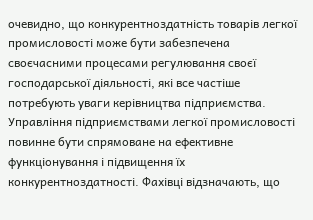очевидно, що конкурентноздатність товарів легкої промисловості може бути забезпечена своєчасними процесами регулювання своєї господарської діяльності, які все частіше потребують уваги керівництва підприємства. Управління підприємствами легкої промисловості повинне бути спрямоване на ефективне функціонування і підвищення їх конкурентноздатності. Фахівці відзначають, що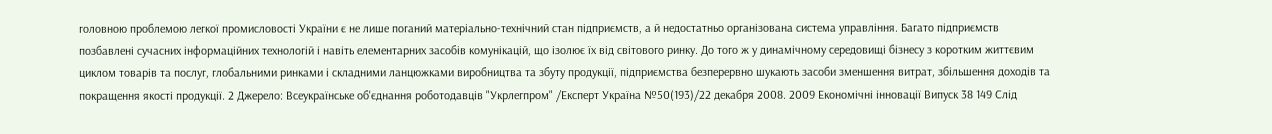головною проблемою легкої промисловості України є не лише поганий матеріально-технічний стан підприємств, а й недостатньо організована система управління. Багато підприємств позбавлені сучасних інформаційних технологій і навіть елементарних засобів комунікацій, що ізолює їх від світового ринку. До того ж у динамічному середовищі бізнесу з коротким життєвим циклом товарів та послуг, глобальними ринками і складними ланцюжками виробництва та збуту продукції, підприємства безперервно шукають засоби зменшення витрат, збільшення доходів та покращення якості продукції. 2 Джерело: Всеукраїнське об'єднання роботодавців "Укрлегпром" /Експерт Україна №50(193)/22 декабря 2008. 2009 Економічні інновації Випуск 38 149 Слід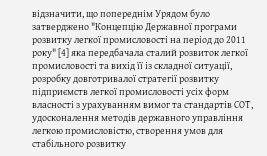відзначити, що попереднім Урядом було затверджено "Концепцію Державної програми розвитку легкої промисловості на період до 2011 року" [4] яка передбачала сталий розвиток легкої промисловості та вихід її із складної ситуації, розробку довготривалої стратегії розвитку підприємств легкої промисловості усіх форм власності з урахуванням вимог та стандартів СОТ, удосконалення методів державного управління легкою промисловістю, створення умов для стабільного розвитку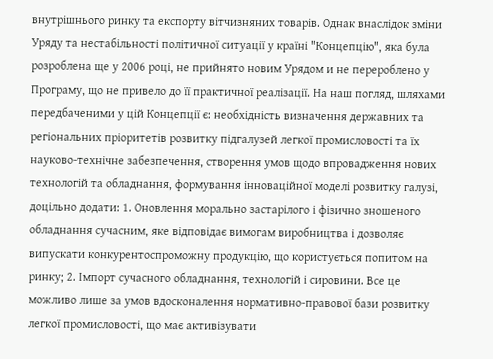внутрішнього ринку та експорту вітчизняних товарів. Однак внаслідок зміни Уряду та нестабільності політичної ситуації у країні "Концепцію", яка була розроблена ще у 2006 році, не прийнято новим Урядом и не перероблено у Програму, що не привело до її практичної реалізації. На наш погляд, шляхами передбаченими у цій Концепції є: необхідність визначення державних та регіональних пріоритетів розвитку підгалузей легкої промисловості та їх науково-технічне забезпечення, створення умов щодо впровадження нових технологій та обладнання, формування інноваційної моделі розвитку галузі, доцільно додати: 1. Оновлення морально застарілого і фізично зношеного обладнання сучасним, яке відповідає вимогам виробництва і дозволяє випускати конкурентоспроможну продукцію, що користується попитом на ринку; 2. Імпорт сучасного обладнання, технологій і сировини. Все це можливо лише за умов вдосконалення нормативно-правової бази розвитку легкої промисловості, що має активізувати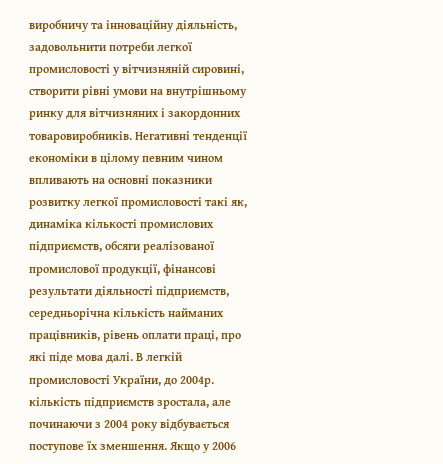виробничу та інноваційну діяльність, задовольнити потреби легкої промисловості у вітчизняній сировині, створити рівні умови на внутрішньому ринку для вітчизняних і закордонних товаровиробників. Негативні тенденції економіки в цілому певним чином впливають на основні показники розвитку легкої промисловості такі як, динаміка кількості промислових підприємств, обсяги реалізованої промислової продукції, фінансові результати діяльності підприємств, середньорічна кількість найманих працівників, рівень оплати праці, про які піде мова далі. В легкій промисловості України, до 2004р. кількість підприємств зростала, але починаючи з 2004 року відбувається поступове їх зменшення. Якщо у 2006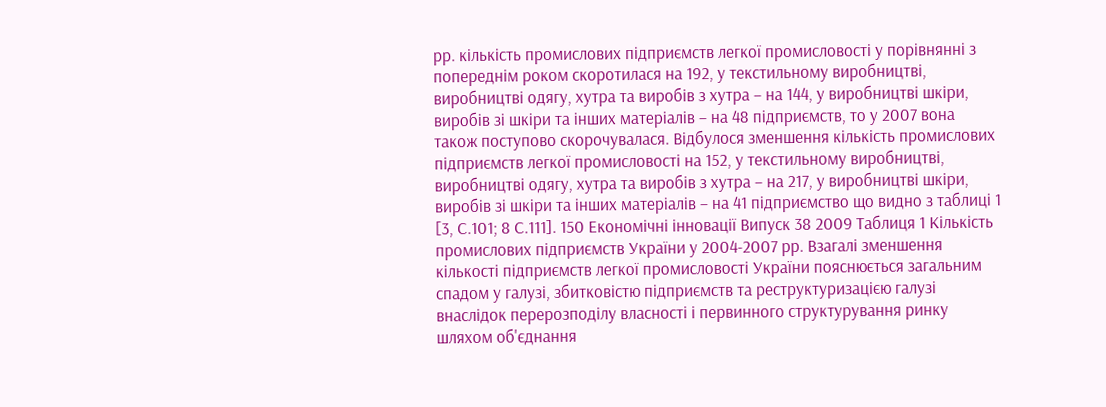рр. кількість промислових підприємств легкої промисловості у порівнянні з попереднім роком скоротилася на 192, у текстильному виробництві, виробництві одягу, хутра та виробів з хутра – на 144, у виробництві шкіри, виробів зі шкіри та інших матеріалів – на 48 підприємств, то у 2007 вона також поступово скорочувалася. Відбулося зменшення кількість промислових підприємств легкої промисловості на 152, у текстильному виробництві, виробництві одягу, хутра та виробів з хутра – на 217, у виробництві шкіри, виробів зі шкіри та інших матеріалів – на 41 підприємство що видно з таблиці 1 [3, С.101; 8 С.111]. 150 Економічні інновації Випуск 38 2009 Таблиця 1 Кількість промислових підприємств України у 2004-2007 рр. Взагалі зменшення кількості підприємств легкої промисловості України пояснюється загальним спадом у галузі, збитковістю підприємств та реструктуризацією галузі внаслідок перерозподілу власності і первинного структурування ринку шляхом об'єднання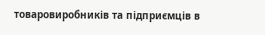товаровиробників та підприємців в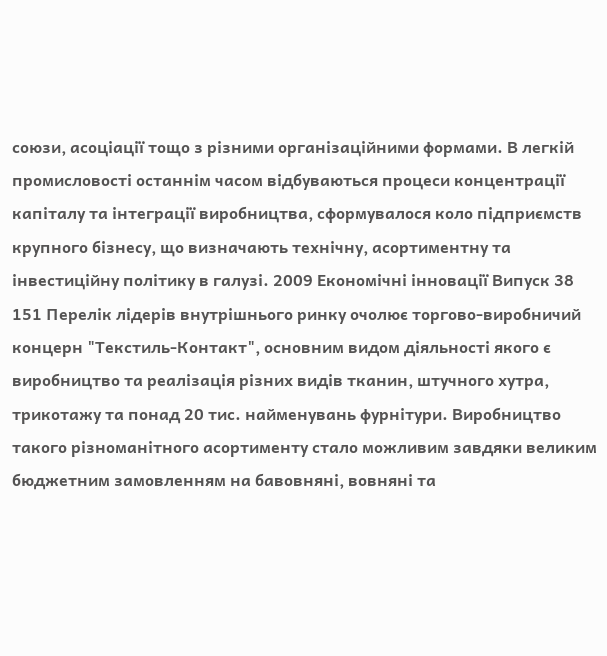союзи, асоціації тощо з різними організаційними формами. В легкій промисловості останнім часом відбуваються процеси концентрації капіталу та інтеграції виробництва, сформувалося коло підприємств крупного бізнесу, що визначають технічну, асортиментну та інвестиційну політику в галузі. 2009 Економічні інновації Випуск 38 151 Перелік лідерів внутрішнього ринку очолює торгово-виробничий концерн "Текстиль-Контакт", основним видом діяльності якого є виробництво та реалізація різних видів тканин, штучного хутра, трикотажу та понад 20 тис. найменувань фурнітури. Виробництво такого різноманітного асортименту стало можливим завдяки великим бюджетним замовленням на бавовняні, вовняні та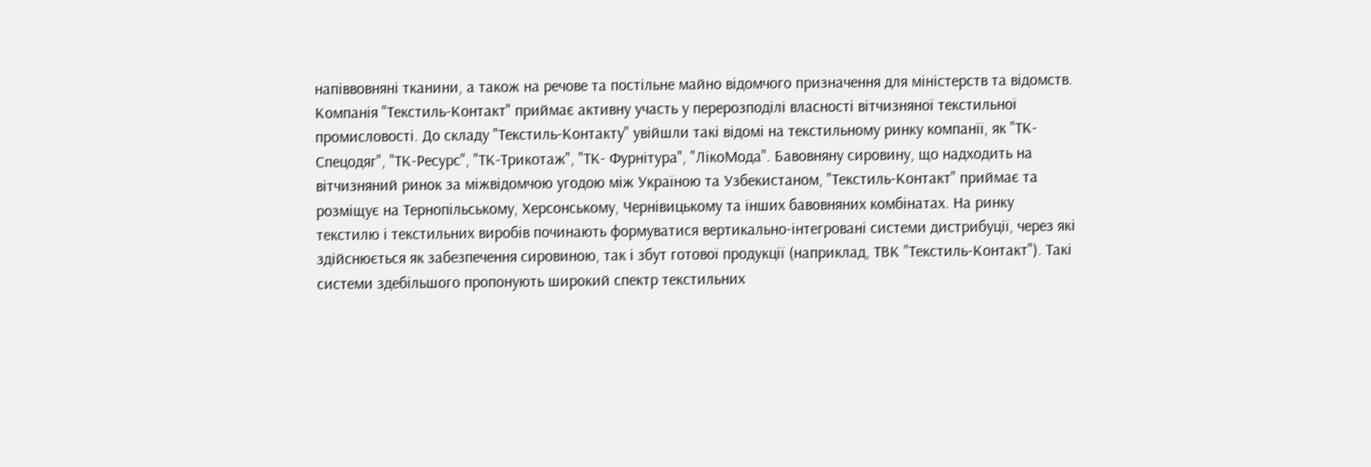напіввовняні тканини, а також на речове та постільне майно відомчого призначення для міністерств та відомств. Компанія "Текстиль-Контакт" приймає активну участь у перерозподілі власності вітчизняної текстильної промисловості. До складу "Текстиль-Контакту" увійшли такі відомі на текстильному ринку компанії, як "ТК-Спецодяг", "ТК-Ресурс", "ТК-Трикотаж", "ТК- Фурнітура", "ЛікоМода". Бавовняну сировину, що надходить на вітчизняний ринок за міжвідомчою угодою між Україною та Узбекистаном, "Текстиль-Контакт" приймає та розміщує на Тернопільському, Херсонському, Чернівицькому та інших бавовняних комбінатах. На ринку текстилю і текстильних виробів починають формуватися вертикально-інтегровані системи дистрибуції, через які здійснюється як забезпечення сировиною, так і збут готової продукції (наприклад, ТВК "Текстиль-Контакт"). Такі системи здебільшого пропонують широкий спектр текстильних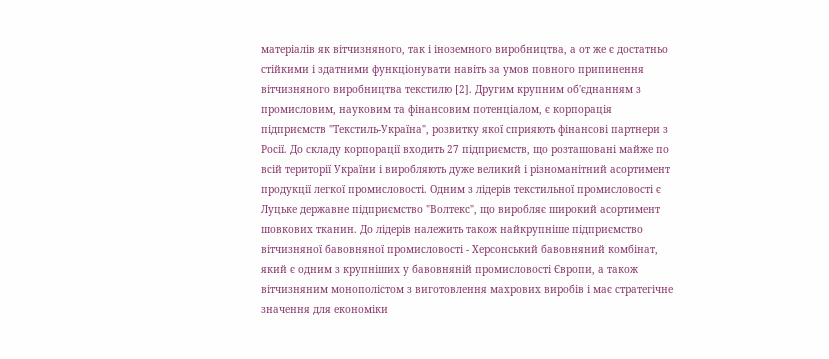матеріалів як вітчизняного, так і іноземного виробництва, а от же є достатньо стійкими і здатними функціонувати навіть за умов повного припинення вітчизняного виробництва текстилю [2]. Другим крупним об'єднанням з промисловим, науковим та фінансовим потенціалом, є корпорація підприємств "Текстиль-Україна", розвитку якої сприяють фінансові партнери з Росії. До складу корпорації входить 27 підприємств, що розташовані майже по всій території України і виробляють дуже великий і різноманітний асортимент продукції легкої промисловості. Одним з лідерів текстильної промисловості є Луцьке державне підприємство "Волтекс", що виробляє широкий асортимент шовкових тканин. До лідерів належить також найкрупніше підприємство вітчизняної бавовняної промисловості - Херсонський бавовняний комбінат, який є одним з крупніших у бавовняній промисловості Європи, а також вітчизняним монополістом з виготовлення махрових виробів і має стратегічне значення для економіки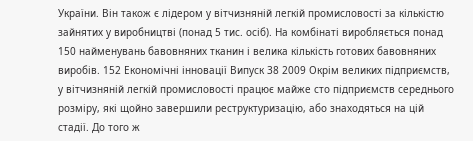України. Він також є лідером у вітчизняній легкій промисловості за кількістю зайнятих у виробництві (понад 5 тис. осіб). На комбінаті виробляється понад 150 найменувань бавовняних тканин і велика кількість готових бавовняних виробів. 152 Економічні інновації Випуск 38 2009 Окрім великих підприємств, у вітчизняній легкій промисловості працює майже сто підприємств середнього розміру, які щойно завершили реструктуризацію, або знаходяться на цій стадії. До того ж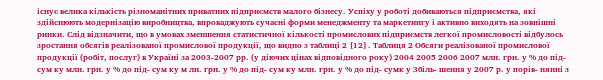існує велика кількість різноманітних приватних підприємств малого бізнесу. Успіху у роботі добиваються підприємства, які здійснюють модернізацію виробництва, впроваджують сучасні форми менеджменту та маркетингу і активно виходять на зовнішні ринки. Слід відзначити, що в умовах зменшення статистичної кількості промислових підприємств легкої промисловості відбулось зростання обсягів реалізованої промислової продукції, що видно з таблиці 2 [12]. Таблиця 2 Обсяги реалізованої промислової продукції (робіт, послуг) в Україні за 2003-2007 рр. (у діючих цінах відповідного року) 2004 2005 2006 2007 млн. грн. у % до під- сум ку млн. грн. у % до під- сум ку м лн. грн. у % до під- сум ку млн. грн. у % до під- сумк у Збіль- шення у 2007 р. у порів- нянні з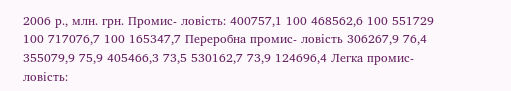2006 р., млн. грн. Промис- ловість: 400757,1 100 468562,6 100 551729 100 717076,7 100 165347,7 Переробна промис- ловість 306267,9 76,4 355079,9 75,9 405466,3 73,5 530162,7 73,9 124696,4 Легка промис- ловість: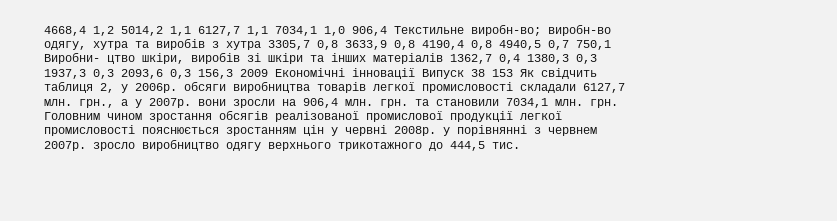4668,4 1,2 5014,2 1,1 6127,7 1,1 7034,1 1,0 906,4 Текстильне виробн-во; виробн-во одягу, хутра та виробів з хутра 3305,7 0,8 3633,9 0,8 4190,4 0,8 4940,5 0,7 750,1 Виробни- цтво шкіри, виробів зі шкіри та інших матеріалів 1362,7 0,4 1380,3 0,3 1937,3 0,3 2093,6 0,3 156,3 2009 Економічні інновації Випуск 38 153 Як свідчить таблиця 2, у 2006р. обсяги виробництва товарів легкої промисловості складали 6127,7 млн. грн., а у 2007р. вони зросли на 906,4 млн. грн. та становили 7034,1 млн. грн. Головним чином зростання обсягів реалізованої промислової продукції легкої промисловості пояснюється зростанням цін у червні 2008р. у порівнянні з червнем 2007р. зросло виробництво одягу верхнього трикотажного до 444,5 тис.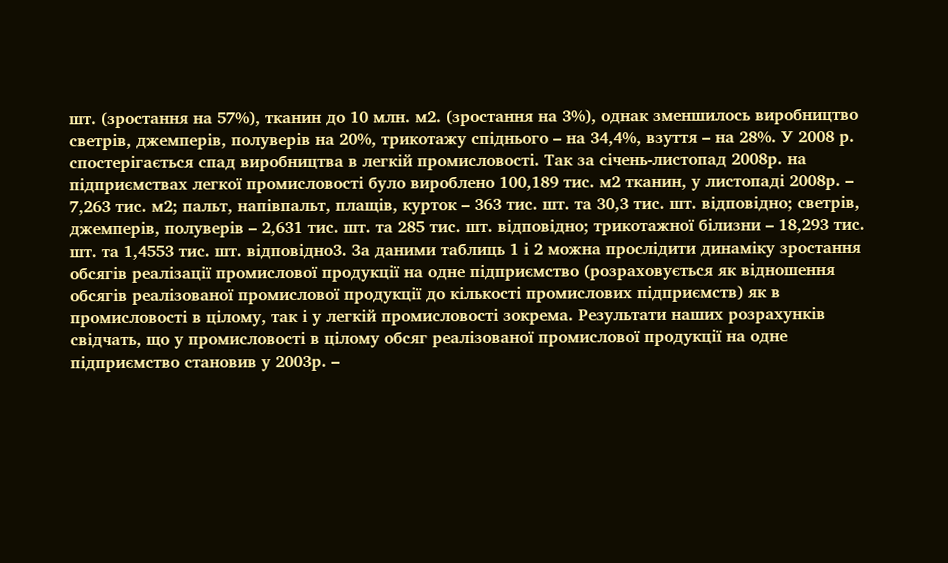шт. (зростання на 57%), тканин до 10 млн. м2. (зростання на 3%), однак зменшилось виробництво светрів, джемперів, полуверів на 20%, трикотажу спіднього – на 34,4%, взуття – на 28%. У 2008 р. спостерігається спад виробництва в легкій промисловості. Так за січень-листопад 2008р. на підприємствах легкої промисловості було вироблено 100,189 тис. м2 тканин, у листопаді 2008р. – 7,263 тис. м2; пальт, напівпальт, плащів, курток – 363 тис. шт. та 30,3 тис. шт. відповідно; светрів, джемперів, полуверів – 2,631 тис. шт. та 285 тис. шт. відповідно; трикотажної білизни – 18,293 тис. шт. та 1,4553 тис. шт. відповідно3. За даними таблиць 1 і 2 можна прослідити динаміку зростання обсягів реалізації промислової продукції на одне підприємство (розраховується як відношення обсягів реалізованої промислової продукції до кількості промислових підприємств) як в промисловості в цілому, так і у легкій промисловості зокрема. Результати наших розрахунків свідчать, що у промисловості в цілому обсяг реалізованої промислової продукції на одне підприємство становив у 2003р. –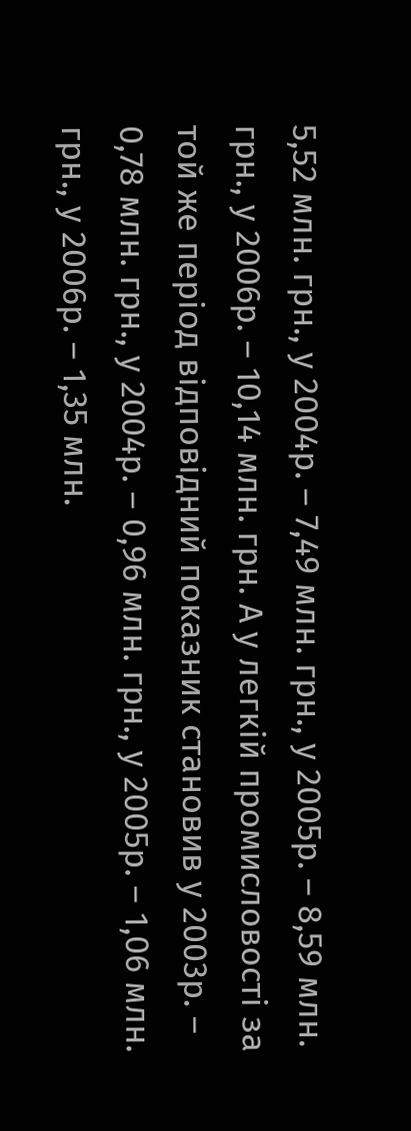5,52 млн. грн., у 2004р. – 7,49 млн. грн., у 2005р. – 8,59 млн. грн., у 2006р. – 10,14 млн. грн. А у легкій промисловості за той же період відповідний показник становив у 2003р. – 0,78 млн. грн., у 2004р. – 0,96 млн. грн., у 2005р. – 1,06 млн. грн., у 2006р. – 1,35 млн.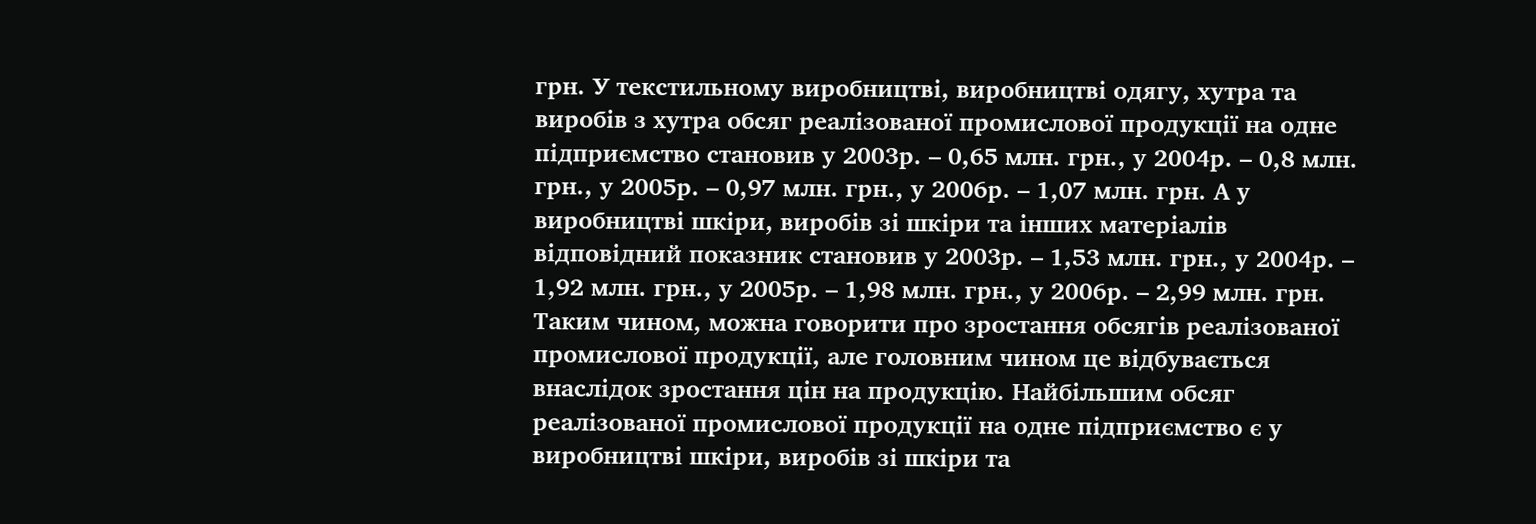грн. У текстильному виробництві, виробництві одягу, хутра та виробів з хутра обсяг реалізованої промислової продукції на одне підприємство становив у 2003р. – 0,65 млн. грн., у 2004р. – 0,8 млн. грн., у 2005р. – 0,97 млн. грн., у 2006р. – 1,07 млн. грн. А у виробництві шкіри, виробів зі шкіри та інших матеріалів відповідний показник становив у 2003р. – 1,53 млн. грн., у 2004р. – 1,92 млн. грн., у 2005р. – 1,98 млн. грн., у 2006р. – 2,99 млн. грн. Таким чином, можна говорити про зростання обсягів реалізованої промислової продукції, але головним чином це відбувається внаслідок зростання цін на продукцію. Найбільшим обсяг реалізованої промислової продукції на одне підприємство є у виробництві шкіри, виробів зі шкіри та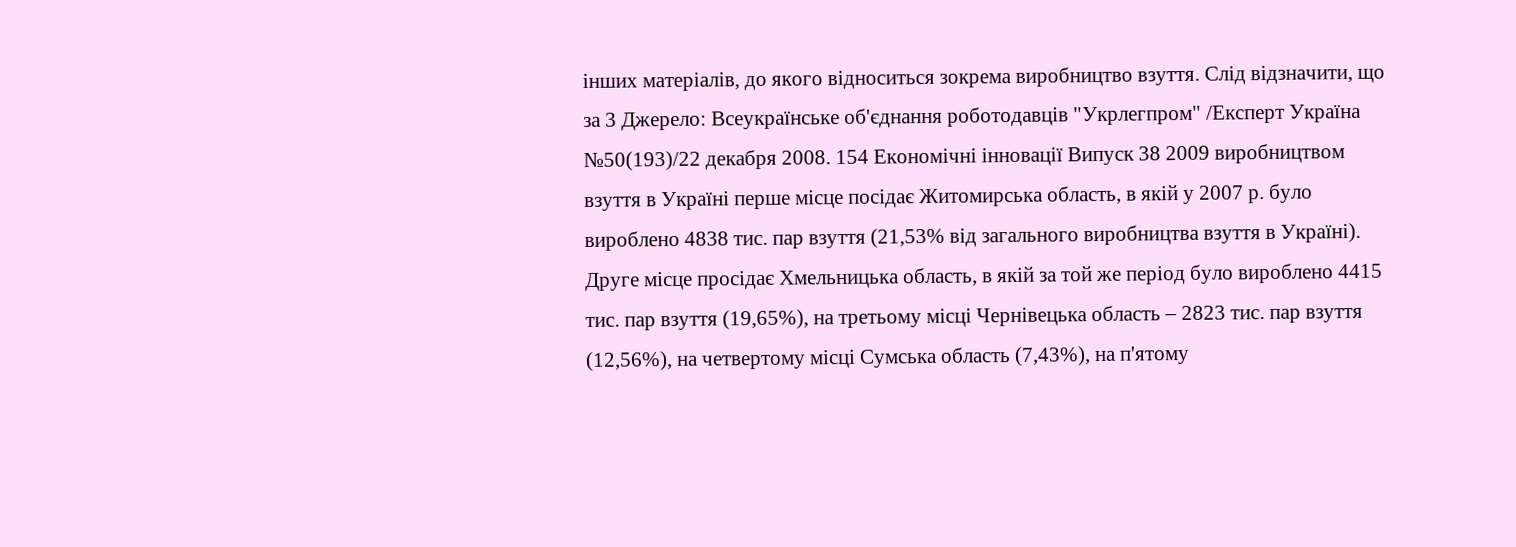інших матеріалів, до якого відноситься зокрема виробництво взуття. Слід відзначити, що за 3 Джерело: Всеукраїнське об'єднання роботодавців "Укрлегпром" /Експерт Україна №50(193)/22 декабря 2008. 154 Економічні інновації Випуск 38 2009 виробництвом взуття в Україні перше місце посідає Житомирська область, в якій у 2007 р. було вироблено 4838 тис. пар взуття (21,53% від загального виробництва взуття в Україні). Друге місце просідає Хмельницька область, в якій за той же період було вироблено 4415 тис. пар взуття (19,65%), на третьому місці Чернівецька область – 2823 тис. пар взуття (12,56%), на четвертому місці Сумська область (7,43%), на п'ятому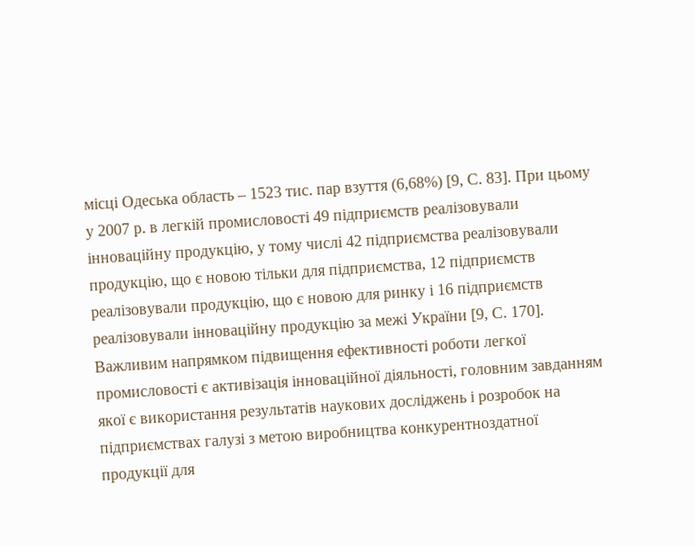місці Одеська область – 1523 тис. пар взуття (6,68%) [9, С. 83]. При цьому у 2007 р. в легкій промисловості 49 підприємств реалізовували інноваційну продукцію, у тому числі 42 підприємства реалізовували продукцію, що є новою тільки для підприємства, 12 підприємств реалізовували продукцію, що є новою для ринку і 16 підприємств реалізовували інноваційну продукцію за межі України [9, С. 170]. Важливим напрямком підвищення ефективності роботи легкої промисловості є активізація інноваційної діяльності, головним завданням якої є використання результатів наукових досліджень і розробок на підприємствах галузі з метою виробництва конкурентноздатної продукції для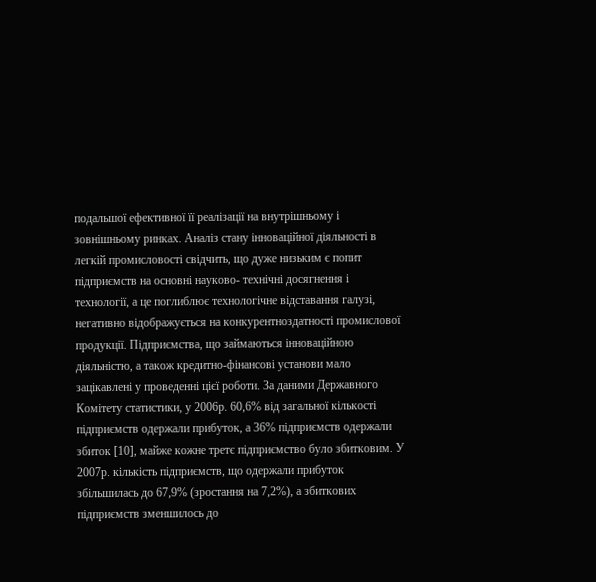подальшої ефективної її реалізації на внутрішньому і зовнішньому ринках. Аналіз стану інноваційної діяльності в легкій промисловості свідчить, що дуже низьким є попит підприємств на основні науково- технічні досягнення і технології, а це поглиблює технологічне відставання галузі, негативно відображується на конкурентноздатності промислової продукції. Підприємства, що займаються інноваційною діяльністю, а також кредитно-фінансові установи мало зацікавлені у проведенні цієї роботи. За даними Державного Комітету статистики, у 2006р. 60,6% від загальної кількості підприємств одержали прибуток, а 36% підприємств одержали збиток [10], майже кожне третє підприємство було збитковим. У 2007р. кількість підприємств, що одержали прибуток збільшилась до 67,9% (зростання на 7,2%), а збиткових підприємств зменшилось до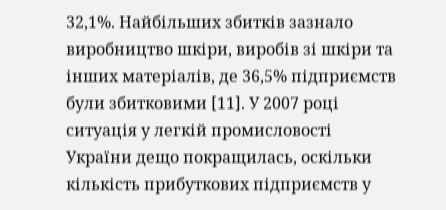32,1%. Найбільших збитків зазнало виробництво шкіри, виробів зі шкіри та інших матеріалів, де 36,5% підприємств були збитковими [11]. У 2007 році ситуація у легкій промисловості України дещо покращилась, оскільки кількість прибуткових підприємств у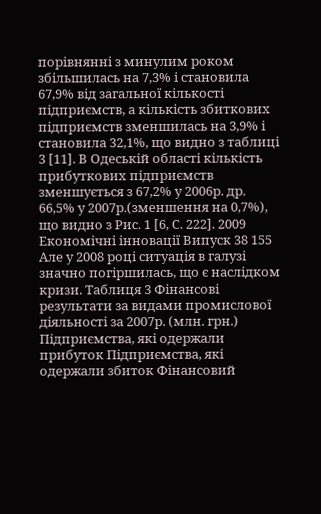порівнянні з минулим роком збільшилась на 7,3% і становила 67,9% від загальної кількості підприємств, а кількість збиткових підприємств зменшилась на 3,9% і становила 32,1%, що видно з таблиці 3 [11]. В Одеській області кількість прибуткових підприємств зменшується з 67,2% у 2006р. др. 66,5% у 2007р.(зменшення на 0,7%), що видно з Рис. 1 [6, С. 222]. 2009 Економічні інновації Випуск 38 155 Але у 2008 році ситуація в галузі значно погіршилась, що є наслідком кризи. Таблиця 3 Фінансові результати за видами промислової діяльності за 2007р. (млн. грн.) Підприємства, які одержали прибуток Підприємства, які одержали збиток Фінансовий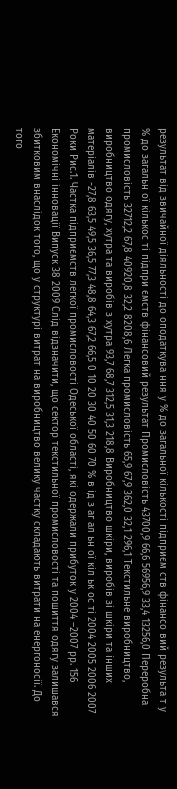результат від звичайної діяльності до оподаткува ння у % до загальної кількості підприєм ств фінансо вий результа т у % до загальн ої кількос ті підпри ємств фінансовий результат Промисловість 43700,9 66,6 56956,9 33,4 13256,0 Переробна промисловість 32712,2 67,8 40920,8 32,2 8208,6 Легка промисловість 65,9 67,9 362,0 32,1 296,1 Текстильне виробництво, виробництво одягу, хутра та виробів з хутра 93,7 68,7 312,5 31,3 218,8 Виробництво шкіри, виробів зі шкіри та інших матеріалів -27,8 63,5 49,5 36,5 77,3 48,8 64,3 67,2 66,5 0 10 20 30 40 50 60 70 % в ід з аг ал ьн ої кіл ьк ос ті 2004 2005 2006 2007 Роки Рис.1. Частка підприємств легкої промисловості Одеської області, які одержали прибуток у 2004 –2007 рр. 156 Економічні інновації Випуск 38 2009 Слід відзначити, що сектор текстильної промисловості та пошиття одягу залишався збитковим внаслідок того, що у структурі витрат на виробництво велику частку складають витрати на енергоносії. До того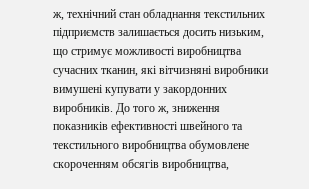ж, технічний стан обладнання текстильних підприємств залишається досить низьким, що стримує можливості виробництва сучасних тканин, які вітчизняні виробники вимушені купувати у закордонних виробників. До того ж, зниження показників ефективності швейного та текстильного виробництва обумовлене скороченням обсягів виробництва,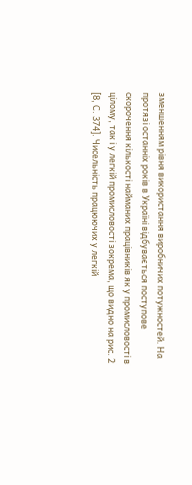зменшенням рівня використання виробничих потужностей. На протязі останніх років в Україні відбувається поступове скорочення кількості найманих працівників як у промисловості в цілому, так і у легкій промисловості зокрема, що видно на рис. 2 [8, С. 374]. Чисельність працюючих у легкій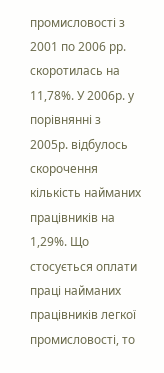промисловості з 2001 по 2006 рр. скоротилась на 11,78%. У 2006р. у порівнянні з 2005р. відбулось скорочення кількість найманих працівників на 1,29%. Що стосується оплати праці найманих працівників легкої промисловості, то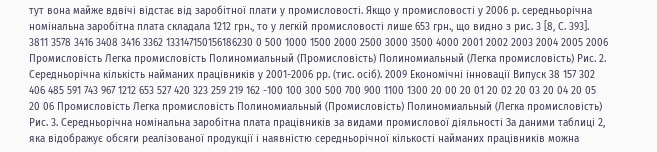тут вона майже вдвічі відстає від заробітної плати у промисловості. Якщо у промисловості у 2006 р. середньорічна номінальна заробітна плата складала 1212 грн., то у легкій промисловості лише 653 грн., що видно з рис. 3 [8, С. 393]. 3811 3578 3416 3408 3416 3362 133147150156186230 0 500 1000 1500 2000 2500 3000 3500 4000 2001 2002 2003 2004 2005 2006 Промисловість Легка промисловість Полиномиальный (Промисловість) Полиномиальный (Легка промисловість) Рис. 2. Середньорічна кількість найманих працівників у 2001-2006 рр. (тис. осіб). 2009 Економічні інновації Випуск 38 157 302 406 485 591 743 967 1212 653 527 420 323 259 219 162 -100 100 300 500 700 900 1100 1300 20 00 20 01 20 02 20 03 20 04 20 05 20 06 Промисловість Легка промисловість Полиномиальный (Промисловість) Полиномиальный (Легка промисловість) Рис. 3. Середньорічна номінальна заробітна плата працівників за видами промислової діяльності За даними таблиці 2, яка відображує обсяги реалізованої продукції і наявністю середньорічної кількості найманих працівників можна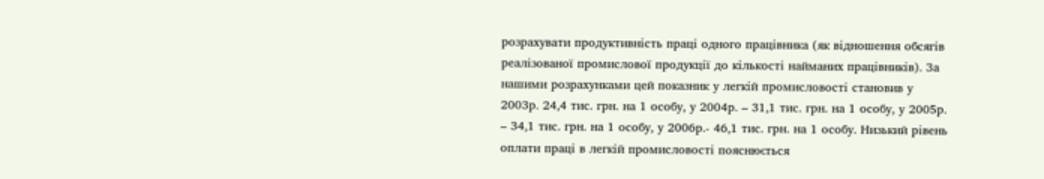розрахувати продуктивність праці одного працівника (як відношення обсягів реалізованої промислової продукції до кількості найманих працівників). За нашими розрахунками цей показник у легкій промисловості становив у 2003р. 24,4 тис. грн. на 1 особу, у 2004р. – 31,1 тис. грн. на 1 особу, у 2005р. – 34,1 тис. грн. на 1 особу, у 2006р.- 46,1 тис. грн. на 1 особу. Низький рівень оплати праці в легкій промисловості пояснюється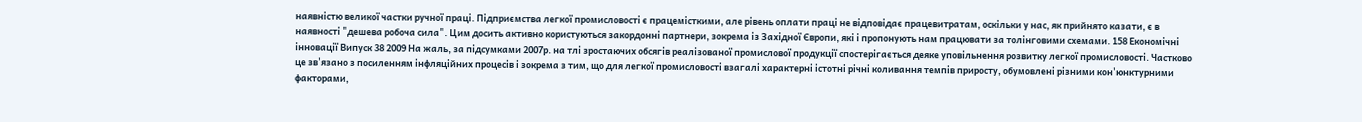наявністю великої частки ручної праці. Підприємства легкої промисловості є працемісткими, але рівень оплати праці не відповідає працевитратам, оскільки у нас, як прийнято казати, є в наявності "дешева робоча сила". Цим досить активно користуються закордонні партнери, зокрема із Західної Європи, які і пропонують нам працювати за толінговими схемами. 158 Економічні інновації Випуск 38 2009 На жаль, за підсумками 2007р. на тлі зростаючих обсягів реалізованої промислової продукції спостерігається деяке уповільнення розвитку легкої промисловості. Частково це зв'язано з посиленням інфляційних процесів і зокрема з тим, що для легкої промисловості взагалі характерні істотні річні коливання темпів приросту, обумовлені різними кон'юнктурними факторами,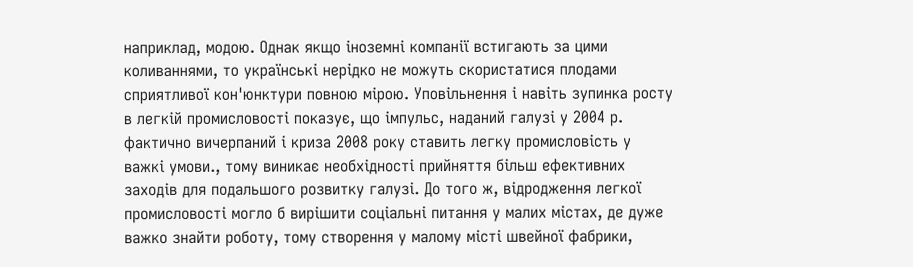наприклад, модою. Однак якщо іноземні компанії встигають за цими коливаннями, то українські нерідко не можуть скористатися плодами сприятливої кон'юнктури повною мірою. Уповільнення і навіть зупинка росту в легкій промисловості показує, що імпульс, наданий галузі у 2004 р. фактично вичерпаний і криза 2008 року ставить легку промисловість у важкі умови., тому виникає необхідності прийняття більш ефективних заходів для подальшого розвитку галузі. До того ж, відродження легкої промисловості могло б вирішити соціальні питання у малих містах, де дуже важко знайти роботу, тому створення у малому місті швейної фабрики,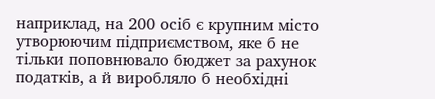наприклад, на 200 осіб є крупним місто утворюючим підприємством, яке б не тільки поповнювало бюджет за рахунок податків, а й виробляло б необхідні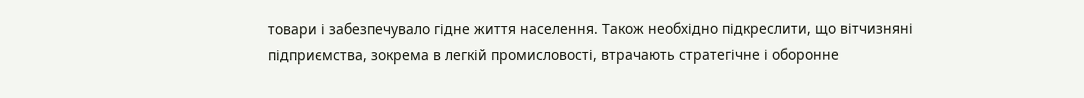товари і забезпечувало гідне життя населення. Також необхідно підкреслити, що вітчизняні підприємства, зокрема в легкій промисловості, втрачають стратегічне і оборонне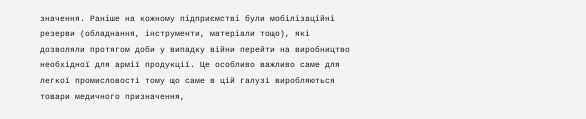значення. Раніше на кожному підприємстві були мобілізаційні резерви (обладнання, інструменти, матеріали тощо), які дозволяли протягом доби у випадку війни перейти на виробництво необхідної для армії продукції. Це особливо важливо саме для легкої промисловості тому що саме в цій галузі виробляються товари медичного призначення,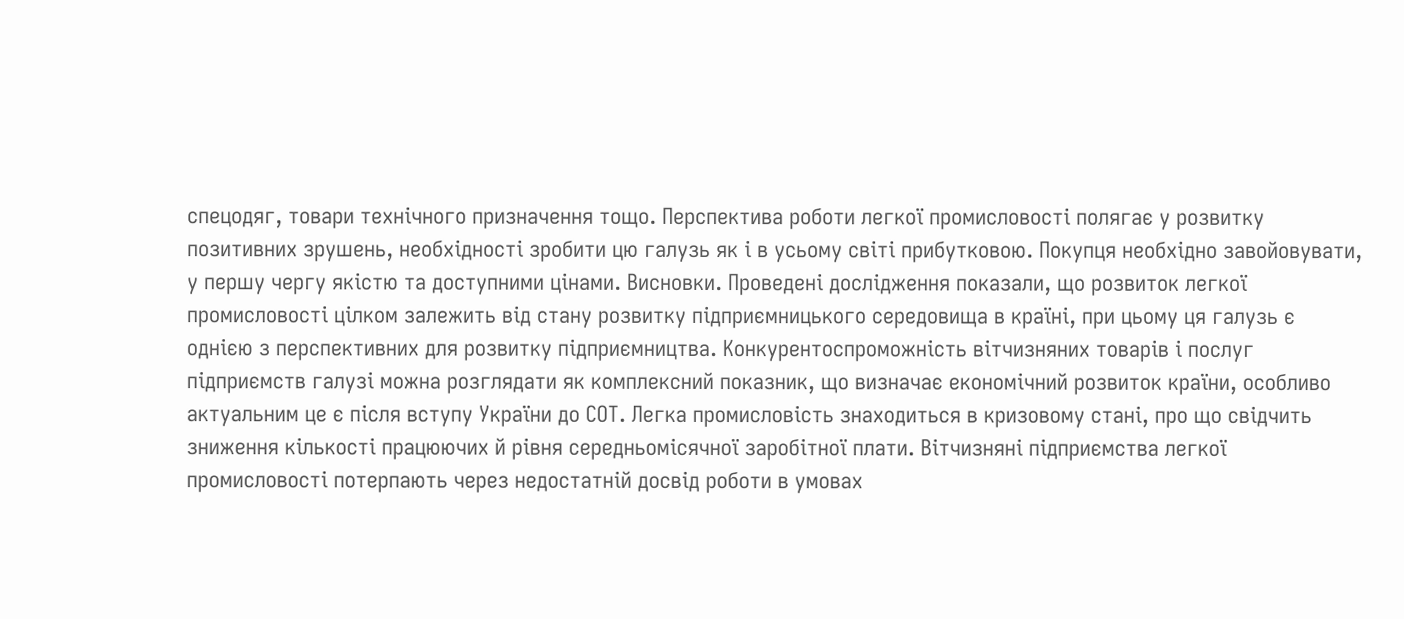спецодяг, товари технічного призначення тощо. Перспектива роботи легкої промисловості полягає у розвитку позитивних зрушень, необхідності зробити цю галузь як і в усьому світі прибутковою. Покупця необхідно завойовувати, у першу чергу якістю та доступними цінами. Висновки. Проведені дослідження показали, що розвиток легкої промисловості цілком залежить від стану розвитку підприємницького середовища в країні, при цьому ця галузь є однією з перспективних для розвитку підприємництва. Конкурентоспроможність вітчизняних товарів і послуг підприємств галузі можна розглядати як комплексний показник, що визначає економічний розвиток країни, особливо актуальним це є після вступу України до СОТ. Легка промисловість знаходиться в кризовому стані, про що свідчить зниження кількості працюючих й рівня середньомісячної заробітної плати. Вітчизняні підприємства легкої промисловості потерпають через недостатній досвід роботи в умовах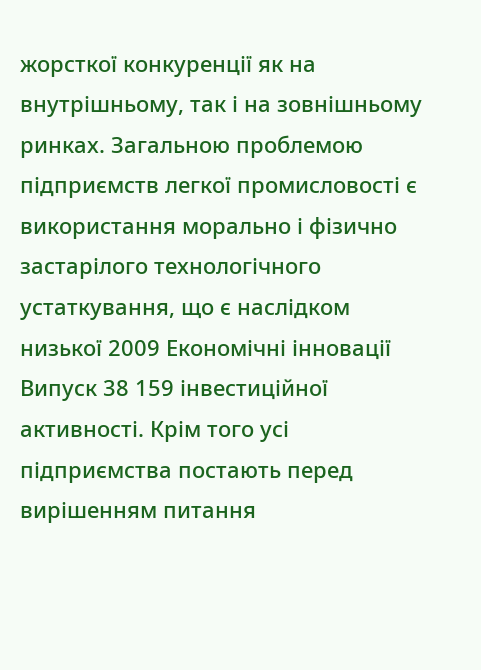жорсткої конкуренції як на внутрішньому, так і на зовнішньому ринках. Загальною проблемою підприємств легкої промисловості є використання морально і фізично застарілого технологічного устаткування, що є наслідком низької 2009 Економічні інновації Випуск 38 159 інвестиційної активності. Крім того усі підприємства постають перед вирішенням питання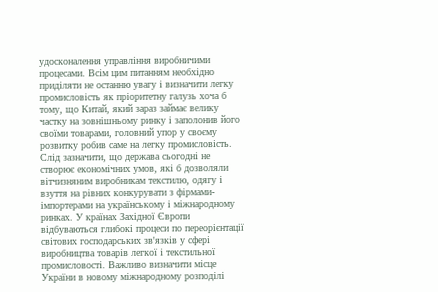удосконалення управління виробничими процесами. Всім цим питанням необхідно приділяти не останню увагу і визначити легку промисловість як пріоритетну галузь хоча б тому, що Китай, який зараз займає велику частку на зовнішньому ринку і заполонив його своїми товарами, головний упор у своєму розвитку робив саме на легку промисловість. Слід зазначити, що держава сьогодні не створює економічних умов, які б дозволяли вітчизняним виробникам текстилю, одягу і взуття на рівних конкурувати з фірмами-імпортерами на українському і міжнародному ринках. У країнах Західної Європи відбуваються глибокі процеси по переорієнтації світових господарських зв'язків у сфері виробництва товарів легкої і текстильної промисловості. Важливо визначити місце України в новому міжнародному розподілі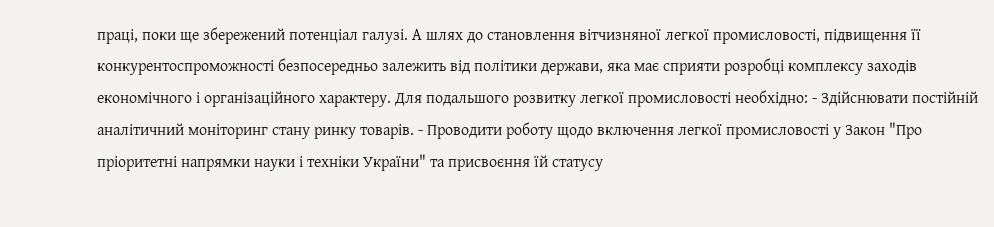праці, поки ще збережений потенціал галузі. А шлях до становлення вітчизняної легкої промисловості, підвищення її конкурентоспроможності безпосередньо залежить від політики держави, яка має сприяти розробці комплексу заходів економічного і організаційного характеру. Для подальшого розвитку легкої промисловості необхідно: - Здійснювати постійній аналітичний моніторинг стану ринку товарів. - Проводити роботу щодо включення легкої промисловості у Закон "Про пріоритетні напрямки науки і техніки України" та присвоєння їй статусу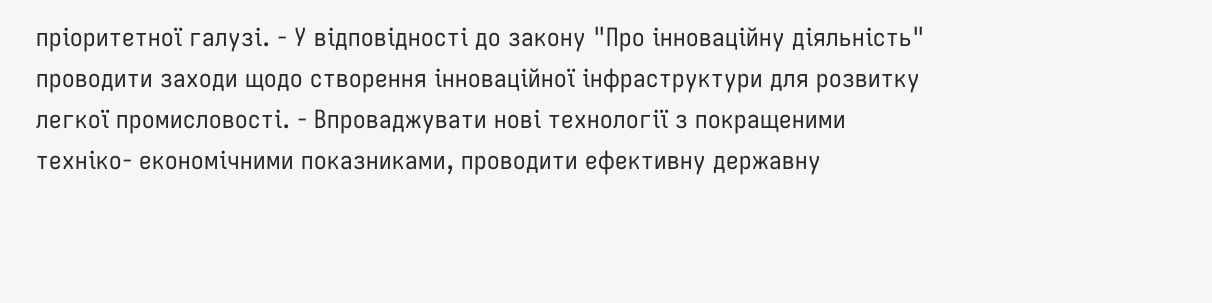пріоритетної галузі. - У відповідності до закону "Про інноваційну діяльність" проводити заходи щодо створення інноваційної інфраструктури для розвитку легкої промисловості. - Впроваджувати нові технології з покращеними техніко- економічними показниками, проводити ефективну державну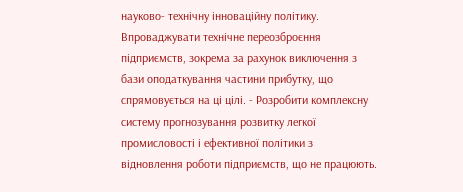науково- технічну інноваційну політику. Впроваджувати технічне переозброєння підприємств, зокрема за рахунок виключення з бази оподаткування частини прибутку, що спрямовується на ці цілі. - Розробити комплексну систему прогнозування розвитку легкої промисловості і ефективної політики з відновлення роботи підприємств, що не працюють.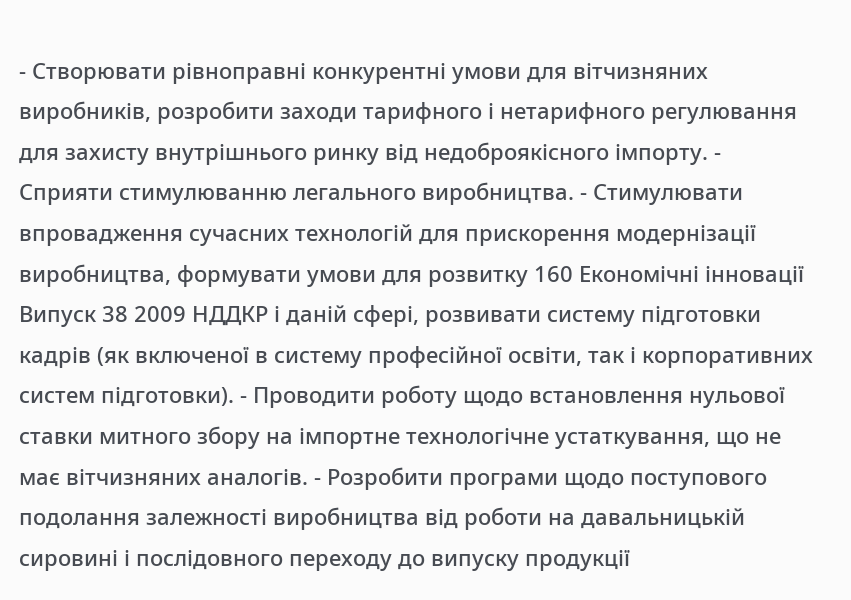- Створювати рівноправні конкурентні умови для вітчизняних виробників, розробити заходи тарифного і нетарифного регулювання для захисту внутрішнього ринку від недоброякісного імпорту. - Сприяти стимулюванню легального виробництва. - Стимулювати впровадження сучасних технологій для прискорення модернізації виробництва, формувати умови для розвитку 160 Економічні інновації Випуск 38 2009 НДДКР і даній сфері, розвивати систему підготовки кадрів (як включеної в систему професійної освіти, так і корпоративних систем підготовки). - Проводити роботу щодо встановлення нульової ставки митного збору на імпортне технологічне устаткування, що не має вітчизняних аналогів. - Розробити програми щодо поступового подолання залежності виробництва від роботи на давальницькій сировині і послідовного переходу до випуску продукції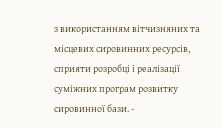з використанням вітчизняних та місцевих сировинних ресурсів, сприяти розробці і реалізації суміжних програм розвитку сировинної бази. -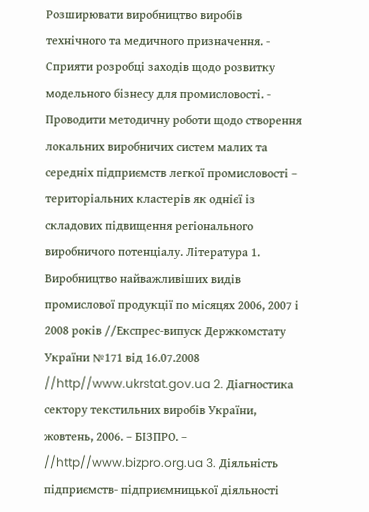Розширювати виробництво виробів технічного та медичного призначення. - Сприяти розробці заходів щодо розвитку модельного бізнесу для промисловості. - Проводити методичну роботи щодо створення локальних виробничих систем малих та середніх підприємств легкої промисловості – територіальних кластерів як однієї із складових підвищення регіонального виробничого потенціалу. Література 1. Виробництво найважливіших видів промислової продукції по місяцях 2006, 2007 і 2008 років //Експрес-випуск Держкомстату України №171 від 16.07.2008 //http//www.ukrstat.gov.ua 2. Діагностика сектору текстильних виробів України, жовтень, 2006. – БІЗПРО. – //http//www.bizpro.org.ua 3. Діяльність підприємств- підприємницької діяльності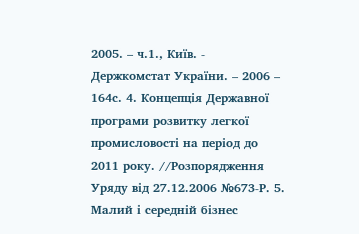2005. – ч.1., Київ. - Держкомстат України. – 2006 – 164с. 4. Концепція Державної програми розвитку легкої промисловості на період до 2011 року. //Розпорядження Уряду від 27.12.2006 №673-Р. 5. Малий і середній бізнес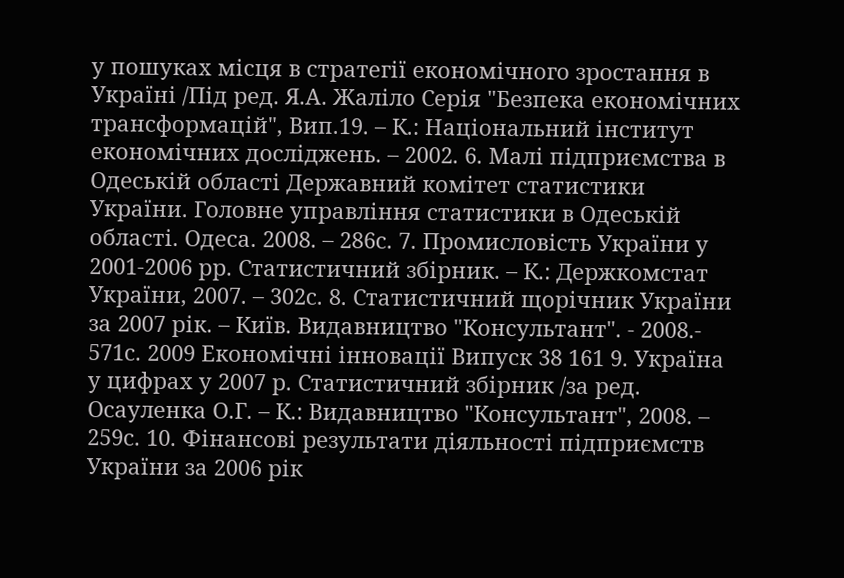у пошуках місця в стратегії економічного зростання в Україні /Під ред. Я.А. Жаліло Серія "Безпека економічних трансформацій", Вип.19. – К.: Національний інститут економічних досліджень. – 2002. 6. Малі підприємства в Одеській області Державний комітет статистики України. Головне управління статистики в Одеській області. Одеса. 2008. – 286с. 7. Промисловість України у 2001-2006 рр. Статистичний збірник. – К.: Держкомстат України, 2007. – 302с. 8. Статистичний щорічник України за 2007 рік. – Київ. Видавництво "Консультант". - 2008.- 571с. 2009 Економічні інновації Випуск 38 161 9. Україна у цифрах у 2007 р. Статистичний збірник /за ред. Осауленка О.Г. – К.: Видавництво "Консультант", 2008. – 259с. 10. Фінансові результати діяльності підприємств України за 2006 рік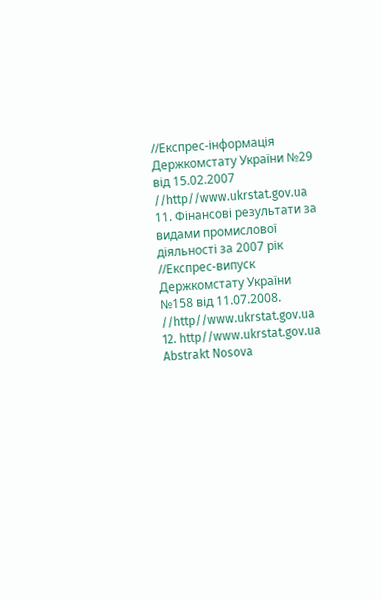//Експрес-інформація Держкомстату України №29 від 15.02.2007 //http//www.ukrstat.gov.ua 11. Фінансові результати за видами промислової діяльності за 2007 рік //Експрес-випуск Держкомстату України №158 від 11.07.2008. //http//www.ukrstat.gov.ua 12. http//www.ukrstat.gov.ua Abstrakt Nosova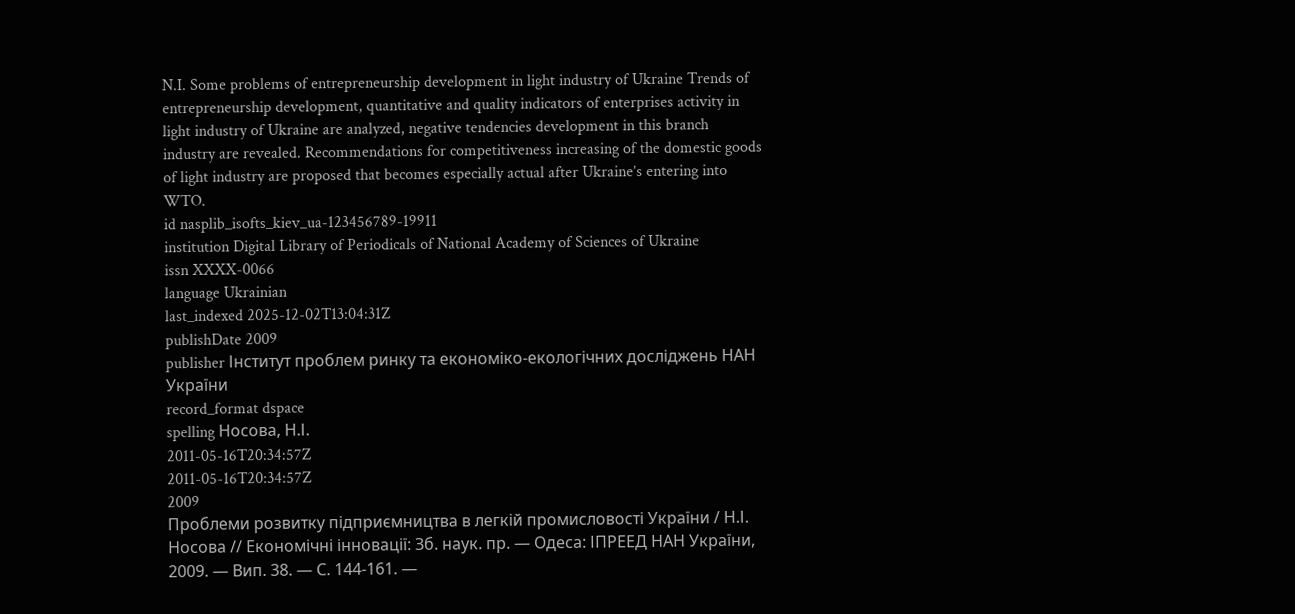N.I. Some problems of entrepreneurship development in light industry of Ukraine Trends of entrepreneurship development, quantitative and quality indicators of enterprises activity in light industry of Ukraine are analyzed, negative tendencies development in this branch industry are revealed. Recommendations for competitiveness increasing of the domestic goods of light industry are proposed that becomes especially actual after Ukraine’s entering into WTO.
id nasplib_isofts_kiev_ua-123456789-19911
institution Digital Library of Periodicals of National Academy of Sciences of Ukraine
issn XXXX-0066
language Ukrainian
last_indexed 2025-12-02T13:04:31Z
publishDate 2009
publisher Інститут проблем ринку та економіко-екологічних досліджень НАН України
record_format dspace
spelling Носова, Н.І.
2011-05-16T20:34:57Z
2011-05-16T20:34:57Z
2009
Проблеми розвитку підприємництва в легкій промисловості України / Н.І. Носова // Економічні інновації: Зб. наук. пр. — Одеса: ІПРЕЕД НАН України, 2009. — Вип. 38. — С. 144-161. —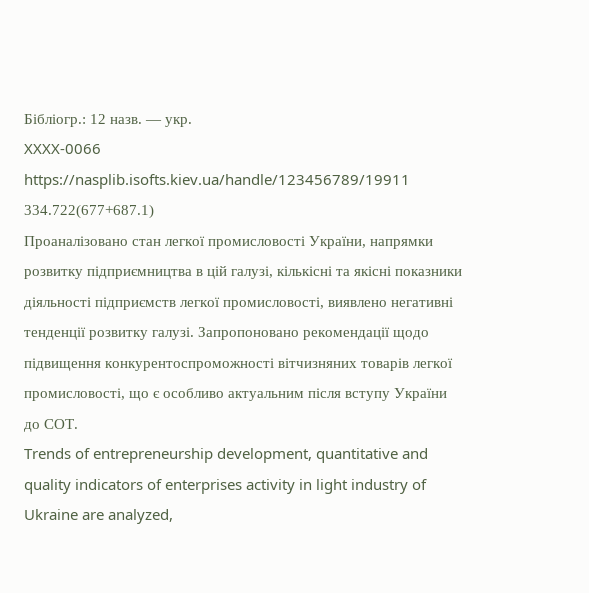Бібліогр.: 12 назв. — укр.
XXXX-0066
https://nasplib.isofts.kiev.ua/handle/123456789/19911
334.722(677+687.1)
Проаналізовано стан легкої промисловості України, напрямки розвитку підприємництва в цій галузі, кількісні та якісні показники діяльності підприємств легкої промисловості, виявлено негативні тенденції розвитку галузі. Запропоновано рекомендації щодо підвищення конкурентоспроможності вітчизняних товарів легкої промисловості, що є особливо актуальним після вступу України до СОТ.
Trends of entrepreneurship development, quantitative and quality indicators of enterprises activity in light industry of Ukraine are analyzed,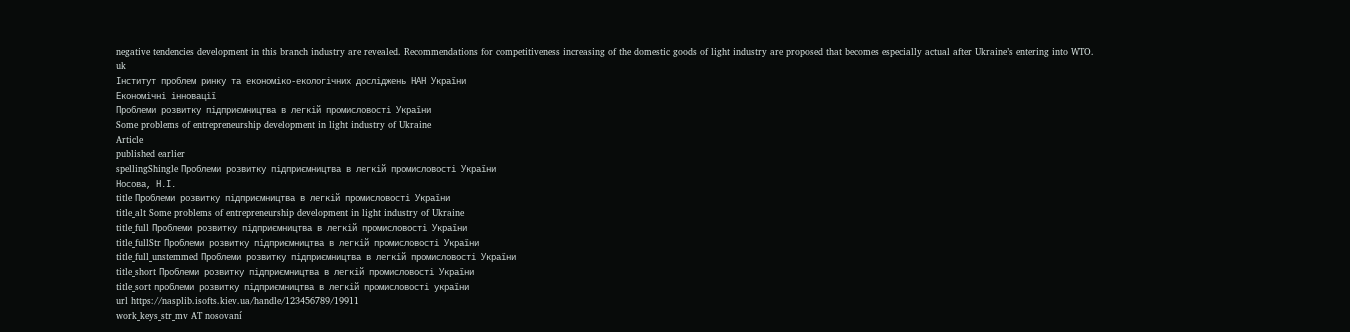negative tendencies development in this branch industry are revealed. Recommendations for competitiveness increasing of the domestic goods of light industry are proposed that becomes especially actual after Ukraine’s entering into WTO.
uk
Інститут проблем ринку та економіко-екологічних досліджень НАН України
Економічні інновації
Проблеми розвитку підприємництва в легкій промисловості України
Some problems of entrepreneurship development in light industry of Ukraine
Article
published earlier
spellingShingle Проблеми розвитку підприємництва в легкій промисловості України
Носова, Н.І.
title Проблеми розвитку підприємництва в легкій промисловості України
title_alt Some problems of entrepreneurship development in light industry of Ukraine
title_full Проблеми розвитку підприємництва в легкій промисловості України
title_fullStr Проблеми розвитку підприємництва в легкій промисловості України
title_full_unstemmed Проблеми розвитку підприємництва в легкій промисловості України
title_short Проблеми розвитку підприємництва в легкій промисловості України
title_sort проблеми розвитку підприємництва в легкій промисловості україни
url https://nasplib.isofts.kiev.ua/handle/123456789/19911
work_keys_str_mv AT nosovaní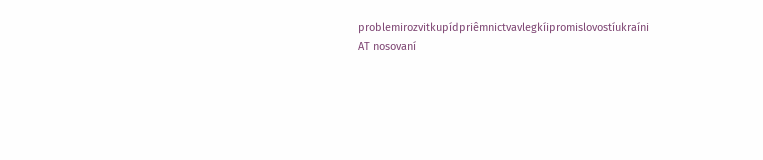problemirozvitkupídpriêmnictvavlegkíipromislovostíukraíni
AT nosovaní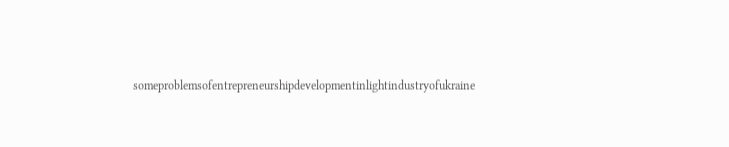someproblemsofentrepreneurshipdevelopmentinlightindustryofukraine